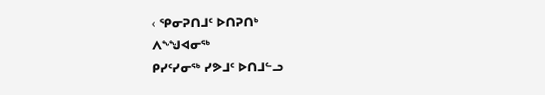‹ ᕿᓂᕈᑎᒧᑦ ᐅᑎᕈᑎᒃ
ᐱᖕᖑᐊᓂᖅ
ᑭᓯᑦᓯᓂᖅ ᓯᕗᒧᑦ ᐅᑎᒧᓪᓗ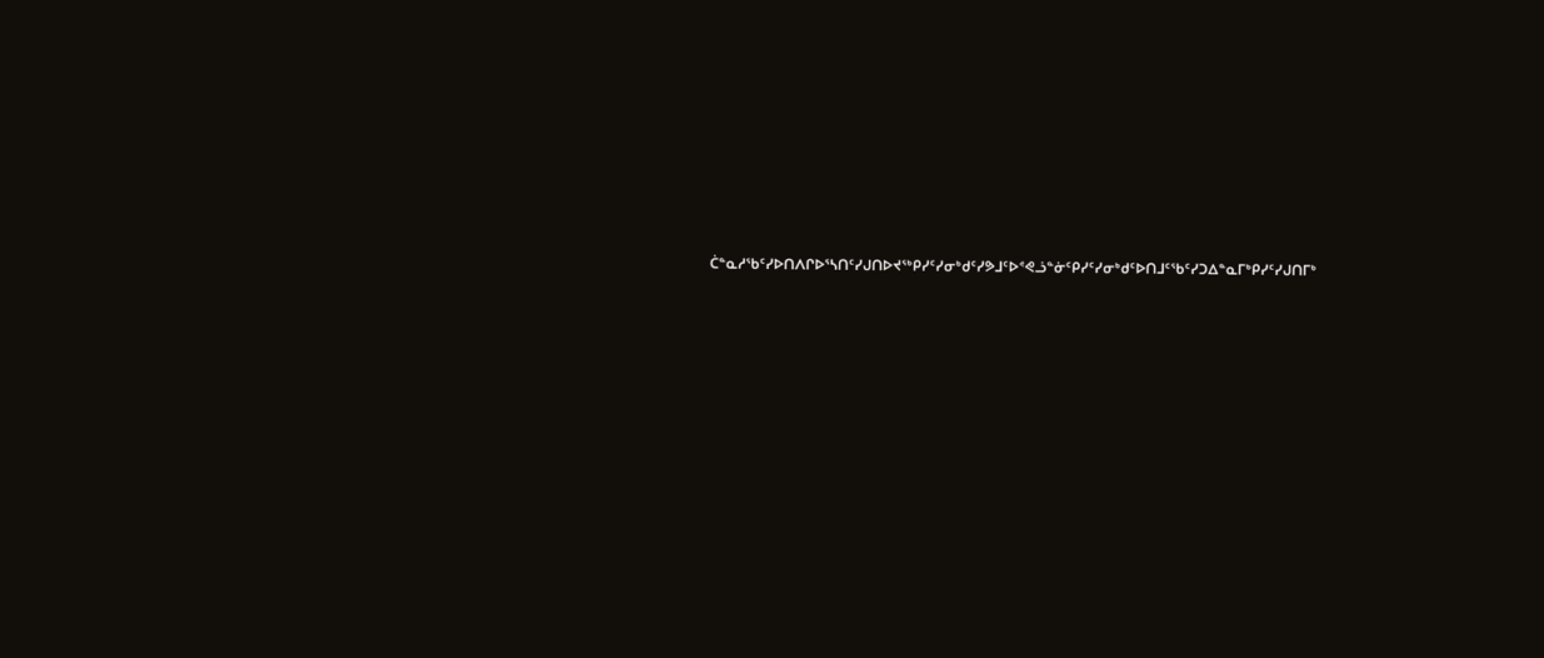ᑖᓐᓇᓱᖃᑦᓯᐅᑎᐱᒋᐅᕐᓴᑎᑦᓯᒍᑎᐅᔪᖅᑭᓯᑦᓯᓂᒃᑯᑦᓯᕗᒧᑦᐅᕝᕙᓘᓐᓃᑦᑭᓯᑦᓯᓂᒃᑯᑦᐅᑎᒧᑦᖃᑦᓯᑐᐃᓐᓇᒥᒃᑭᓯᑦᓯᒍᑎᒥᒃ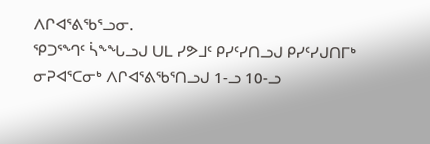ᐱᒋᐊᕐᕕᖃᕐᓗᓂ.
ᕿᑐᕐᙰᑦ ᓵᖕᖓᓗᒍ ᑌᒪ ᓯᕗᒧᑦ ᑭᓯᑦᓯᑎᓗᒍ ᑭᓯᑦᓯᒍᑎᒥᒃ ᓂᕈᐊᕐᑕᓂᒃ ᐱᒋᐊᕐᕕᖃᕐᑎᓗᒍ 1-ᓗ 10-ᓗ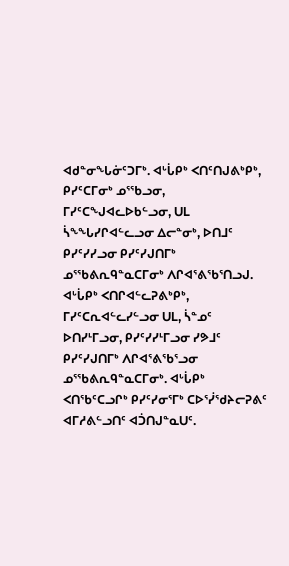ᐊᑯᓐᓂᖓᓃᑦᑐᒥᒃ. ᐊᒡᒑᑭᒃ ᐸᑎᑦᑎᒍᕕᒃᑭᒃ, ᑭᓯᑦᑕᒥᓂᒃ ᓄᕐᖃᓗᓂ, ᒥᓯᑦᑕᖑᐊᓚᐅᑲᓪᓗᓂ, ᑌᒪ ᓵᖕᖓᓯᒋᐊᓪᓚᓗᓂ ᐃᓕᓐᓂᒃ, ᐅᑎᒧᑦ ᑭᓯᑦᓯᓯᓗᓂ ᑭᓯᑦᓯᒍᑎᒥᒃ ᓄᕐᖃᕕᕆᑫᓐᓇᑕᒥᓂᒃ ᐱᒋᐊᕐᕕᖃᕐᑎᓗᒍ. ᐊᒡᒑᑭᒃ ᐸᑎᒋᐊᓪᓚᕈᕕᒃᑭᒃ, ᒥᓯᑦᑕᕆᐊᓪᓚᓯᓪᓗᓂ ᑌᒪ, ᓵᓐᓄᑦ ᐅᑎᓯᒻᒥᓗᓂ, ᑭᓯᑦᓯᓯᒻᒥᓗᓂ ᓯᕗᒧᑦ ᑭᓯᑦᓯᒍᑎᒥᒃ ᐱᒋᐊᕐᕕᖃᕐᓗᓂ ᓄᕐᖃᕕᕆᑫᓐᓇᑕᒥᓂᒃ. ᐊᒡᒑᑭᒃ ᐸᑎᖃᑦᑕᓗᒋᒃ ᑭᓯᑦᓯᓂᕐᒥᒃ ᑕᐅᕐᓰᖁᔨᓕᕈᕕᑦ ᐊᒥᓱᕕᓪᓗᑎᑦ ᐊᑑᑎᒍᓐᓇᑌᑦ.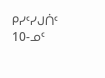ᑭᓯᑦᓯᒍᑏᑦ 10-ᓄᑦ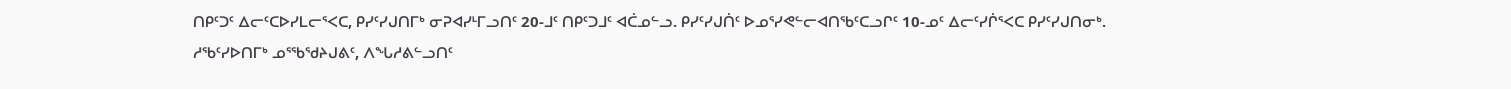ᑎᑭᑦᑐᑦ ᐃᓕᑦᑕᐅᓯᒪᓕᕐᐸᑕ, ᑭᓯᑦᓯᒍᑎᒥᒃ ᓂᕈᐊᓯᒻᒥᓗᑎᑦ 20-ᒧᑦ ᑎᑭᑦᑐᒧᑦ ᐊᑖᓄᓪᓗ. ᑭᓯᑦᓯᒍᑏᑦ ᐅᓄᕐᓯᕙᓪᓕᐊᑎᖃᑦᑕᓗᒋᑦ 10-ᓄᑦ ᐃᓕᑦᓯᒌᕐᐸᑕ ᑭᓯᑦᓯᒍᑎᓂᒃ.
ᓱᖃᑦᓯᐅᑎᒥᒃ ᓄᕐᖃᖁᔨᒍᕕᑦ, ᐱᖓᓱᕕᓪᓗᑎᑦ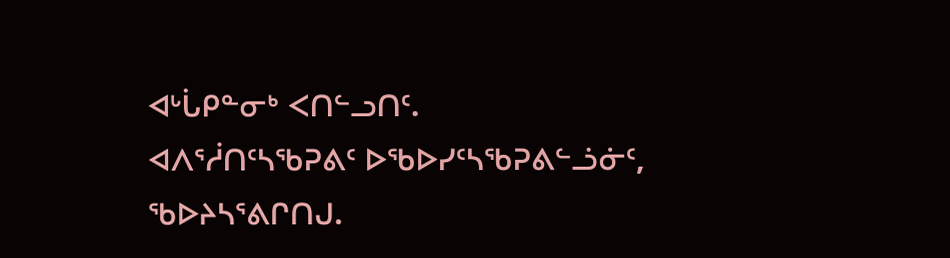ᐊᒡᒑᑭᓐᓂᒃ ᐸᑎᓪᓗᑎᑦ.
ᐊᐱᕐᓲᑎᑦᓴᖃᕈᕕᑦ ᐅᖃᐅᓯᑦᓴᖃᕈᕕᓪᓘᓃᑦ, ᖃᐅᔨᓴᕐᕕᒋᑎᒍ.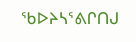ᖃᐅᔨᓴᕐᕕᒋᑎᒍ